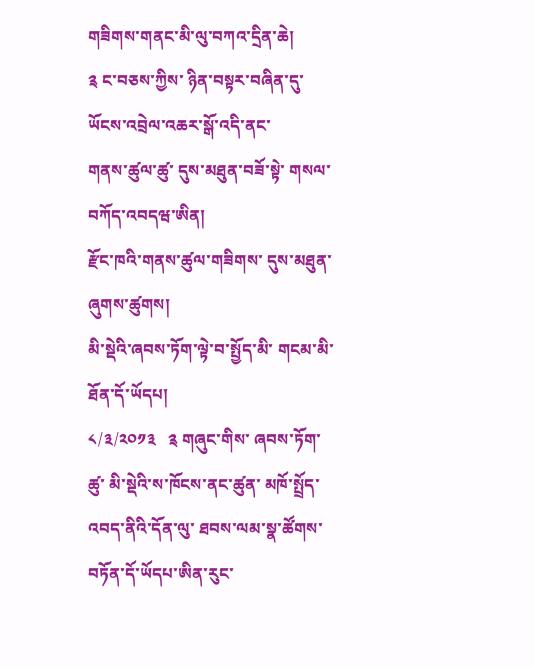གཟིགས་གནང་མི་ལུ་བཀའ་དྲིན་ཆེ།
༉ ང་བཅས་ཀྱིས་ ཉིན་བསྟར་བཞིན་དུ་
ཡོངས་འབྲེལ་འཆར་སྒོ་འདི་ནང་
གནས་ཚུལ་ཚུ་ དུས་མཐུན་བཟོ་སྟེ་ གསལ་བཀོད་འབདཝ་ཨིན།
རྫོང་ཁའི་གནས་ཚུལ་གཟིགས་ དུས་མཐུན་ཞུགས་ཚུགས།
མི་སྡེའི་ཞབས་ཏོག་ལྟེ་བ་སྤྱོད་མི་ གངམ་མི་ཐོན་དོ་ཡོདཔ།
༨/༣/༢༠༡༣   ༉ གཞུང་གིས་ ཞབས་ཏོག་ཚུ་ མི་སྡེའི་ས་ཁོངས་ནང་ཚུན་ མཁོ་སྤྲོད་འབད་ནིའི་དོན་ལུ་ ཐབས་ལམ་སྣ་ཚོགས་ བཏོན་དོ་ཡོདཔ་ཨིན་རུང་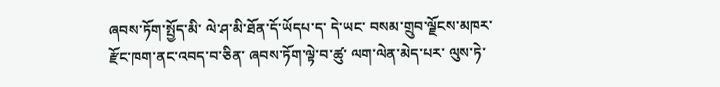ཞབས་ཏོག་སྤྱོད་མི་ ལེ་ཤ་མི་ཐོན་དོ་ཡོདཔ་ད་ དེ་ཡང་ བསམ་གྲུབ་ལྗོངས་མཁར་རྫོང་ཁག་ནང་འབད་བ་ཅིན་ ཞབས་ཏོག་ལྟེ་བ་ཚུ་ ལག་ལེན་མེད་པར་ ལུས་ཏེ་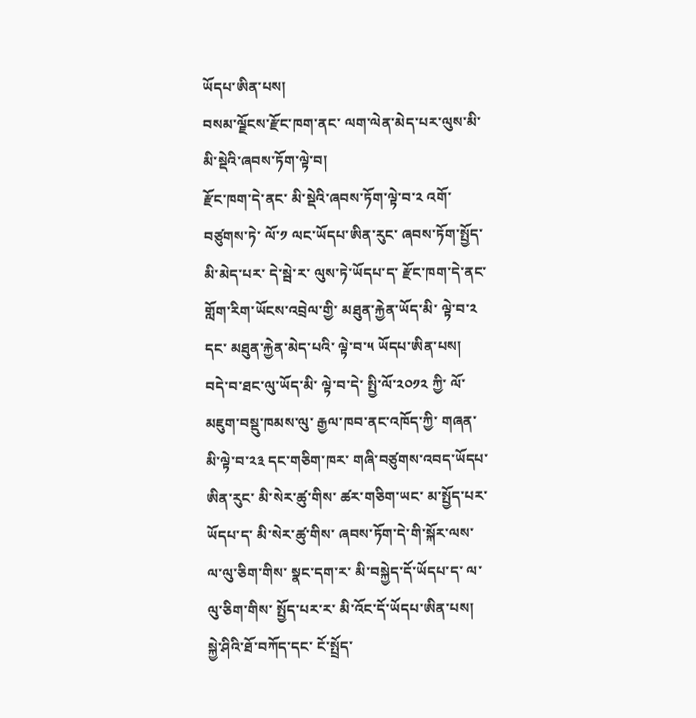ཡོདཔ་ཨིན་པས།
བསམ་ལྗོངས་རྫོང་ཁག་ནང་ ལག་ལེན་མེད་པར་ལུས་མི་ མི་སྡེའི་ཞབས་ཏོག་ལྟེ་བ།
རྫོང་ཁག་དེ་ནང་ མི་སྡེའི་ཞབས་ཏོག་ལྟེ་བ་༢ འགོ་བཙུགས་ཏེ་ ལོ་༡ ལང་ཡོདཔ་ཨིན་རུང་ ཞབས་ཏོག་སྤྱོད་མི་མེད་པར་ དེ་སྦེ་ར་ ལུས་ཏེ་ཡོདཔ་ད་ རྫོང་ཁག་དེ་ནང་ གློག་རིག་ཡོངས་འབྲེལ་གྱི་ མཐུན་རྐྱེན་ཡོད་མི་ ལྟེ་བ་༢ དང་ མཐུན་རྐྱེན་མེད་པའི་ ལྟེ་བ་༥ ཡོདཔ་ཨིན་པས།
བདེ་བ་ཐང་ལུ་ཡོད་མི་ ལྟེ་བ་དེ་ སྤྱི་ལོ་༢༠༡༢ ཀྱི་ ལོ་མཇུག་བསྡུ་ཁམས་ལུ་ རྒྱལ་ཁབ་ནང་འཁོད་ཀྱི་ གཞན་མི་ལྟེ་བ་༢༣ དང་གཅིག་ཁར་ གཞི་བཙུགས་འབད་ཡོདཔ་ཨིན་རུང་ མི་སེར་ཚུ་གིས་ ཚར་གཅིག་ཡང་ མ་སྤྱོད་པར་ཡོདཔ་ད་ མི་སེར་ཚུ་གིས་ ཞབས་ཏོག་དེ་གི་སྐོར་ལས་ ལ་ལུ་ཅིག་གིས་ སྣང་དག་ར་ མི་བསྐྱེད་དོ་ཡོདཔ་ད་ ལ་ལུ་ཅིག་གིས་ སྤྱོད་པར་ར་ མི་འོང་དོ་ཡོདཔ་ཨིན་པས།
སྐྱེ་ཤིའི་ཐོ་བཀོད་དང་ ངོ་སྤྲོད་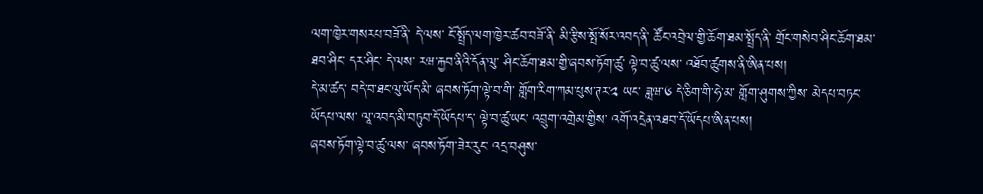ལག་ཁྱེར་གསརཔ་བཟོ་ནི་ དེ་ལས་ ངོ་སྤྲོད་ལག་ཁྱེར་ཚབ་བཟོ་ནི་ མི་རྩིས་སྤོ་སོར་འབད་ནི་ ཚོང་འབྲེལ་གྱི་ཆོག་ཐམ་སྤྲོད་ནི་ གྲོང་གསེབ་ཤིང་ཆོག་ཐམ་ ཐབ་ཤིང་ དར་ཤིང་ དེ་ལས་ རཝ་རྐྱབ་ནིའི་དོན་ལུ་ ཤིང་ཆོག་ཐམ་གྱི་ཞབས་ཏོག་ཚུ་ ལྟེ་བ་ཚུ་ལས་ འཐོབ་ཚུགས་ནི་ཨིན་པས།
དེ་མ་ཚད་ བདེ་བ་ཐང་ལུ་ཡོད་མི་ ཞབས་ཏོག་ལྟེ་བ་གི་ གློག་རིག་ཀམ་པུས་ཊར་༢ ཡང་ ཟླཝ་༦ དེ་ཅིག་གི་ཧེ་མ་ གློག་ཤུགས་ཀྱིས་ མེདཔ་བཏང་ཡོདཔ་ལས་ ལཱ་འབད་མི་བཏུབ་དོ་ཡོདཔ་ད་ ལྟེ་བ་ཚུ་ཡང་ འབྲུག་འགྲེམ་གྱིས་ འགོ་འདྲེན་འཐབ་དོ་ཡོདཔ་ཨིན་པས།
ཞབས་ཏོག་ལྟེ་བ་ཚུ་ལས་ ཞབས་ཏོག་ཟེར་རུང་ འདྲ་བཤུས་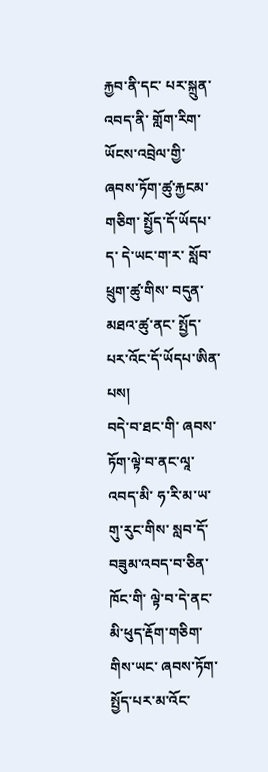རྐྱབ་ནི་དང་ པར་སྐྲུན་འབད་ནི་ གློག་རིག་ཡོངས་འབྲེལ་གྱི་ ཞབས་ཏོག་ཚུ་རྐྱངམ་གཅིག་ སྤྱོད་དོ་ཡོདཔ་ད་ དེ་ཡང་ག་ར་ སློབ་ཕྲུག་ཚུ་གིས་ བདུན་མཐའ་ཚུ་ནང་ སྤྱོད་པར་འོང་དོ་ཡོདཔ་ཨིན་པས།
བདེ་བ་ཐང་གི་ ཞབས་ཏོག་ལྟེ་བ་ནང་ལཱ་འབད་མི་ ཧ་རི་མ་ཡ་ གུ་རུང་གིས་ སླབ་དོ་བཟུམ་འབད་བ་ཅིན་ ཁོང་གི་ ལྟེ་བ་དེ་ནང་ མི་ཕུད་རྡོག་གཅིག་གིས་ཡང་ ཞབས་ཏོག་སྤྱོད་པར་མ་འོང་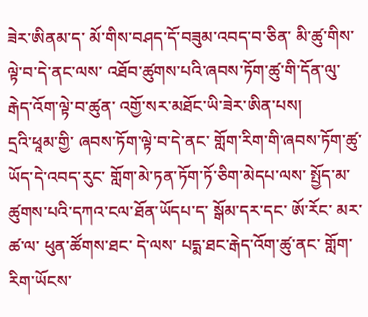ཟེར་ཨིནམ་ད་ མོ་གིས་བཤད་དོ་བཟུམ་འབད་བ་ཅིན་ མི་ཚུ་གིས་ ལྟེ་བ་དེ་ནང་ལས་ འཐོབ་ཚུགས་པའི་ཞབས་ཏོག་ཚུ་གི་དོན་ལུ་ རྒེད་འོག་ལྟེ་བ་ཚུན་ འགྱོ་སར་མཐོང་ཡི་ཟེར་ཨིན་པས།
དྲའི་ཕཱམ་གྱི་ ཞབས་ཏོག་ལྟེ་བ་དེ་ནང་ གློག་རིག་གི་ཞབས་ཏོག་ཚུ་ཡོད་དེ་འབད་རུང་ གློག་མེ་ཏན་ཏོག་ཏོ་ཅིག་མེདཔ་ལས་ སྤྱོད་མ་ཚུགས་པའི་དཀའ་ངལ་ཐོན་ཡོདཔ་ད་ སྒོམ་དར་དང་ ཨོ་རོང་ མར་ཚ་ལ་ ཕུན་ཚོགས་ཐང་ དེ་ལས་ པདྨ་ཐང་རྒེད་འོག་ཚུ་ནང་ གློག་རིག་ཡོངས་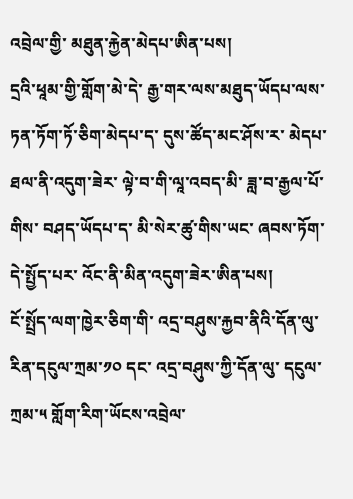འབྲེལ་གྱི་ མཐུན་རྐྱེན་མེདཔ་ཨིན་པས།
དྲའི་ཕཱམ་གྱི་གློག་མེ་དེ་ རྒྱ་གར་ལས་མཐུད་ཡོདཔ་ལས་ ཏན་ཏོག་ཏོ་ཅིག་མེདཔ་ད་ དུས་ཚོད་མང་ཤོས་ར་ མེདཔ་ཐལ་ནི་འདུག་ཟེར་ ལྟེ་བ་གི་ལཱ་འབད་མི་ ཟླ་བ་རྒྱལ་པོ་གིས་ བཤད་ཡོདཔ་ད་ མི་སེར་ཚུ་གིས་ཡང་ ཞབས་ཏོག་དེ་སྤྱོད་པར་ འོང་ནི་མིན་འདུག་ཟེར་ཨིན་པས།
ངོ་སྤྲོད་ལག་ཁྱེར་ཅིག་གི་ འདྲ་བཤུས་རྐྱབ་ནིའི་དོན་ལུ་ རིན་དངུལ་ཀྲམ་༡༠ དང་ འདྲ་བཤུས་ཀྱི་དོན་ལུ་ དངུལ་ཀྲམ་༥ གློག་རིག་ཡོངས་འབྲེལ་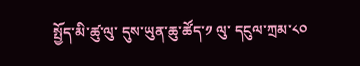སྤྱོད་མི་ཚུ་ལུ་ དུས་ཡུན་ཆུ་ཚོད་༡ ལུ་ དངུལ་ཀྲམ་༨༠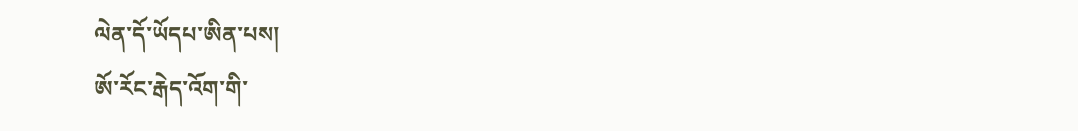ལེན་དོ་ཡོདཔ་ཨིན་པས།
ཨོ་རོང་རྒེད་འོག་གི་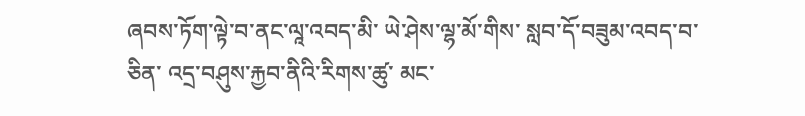ཞབས་ཏོག་ལྟེ་བ་ནང་ལཱ་འབད་མི་ ཡེ་ཤེས་ལྷ་མོ་གིས་ སླབ་དོ་བཟུམ་འབད་བ་ཅིན་ འདྲ་བཤུས་རྐྱབ་ནིའི་རིགས་ཚུ་ མང་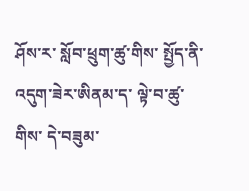ཤོས་ར་ སློབ་ཕྲུག་ཚུ་གིས་ སྤྱོད་ནི་འདུག་ཟེར་ཨིནམ་ད་ ལྟེ་བ་ཚུ་གིས་ དེ་བཟུམ་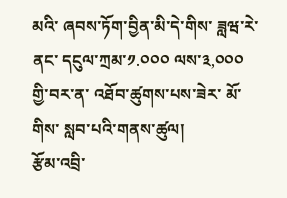མའི་ ཞབས་ཏོག་བྱིན་མི་དེ་གིས་ ཟླཝ་རེ་ནང་ དངུལ་ཀྲམ་༡.༠༠༠ ལས་༣,༠༠༠ གྱི་བར་ན་ འཐོབ་ཚུགས་པས་ཟེར་ མོ་གིས་ སླབ་པའི་གནས་ཚུལ།
རྩོམ་འབྲི་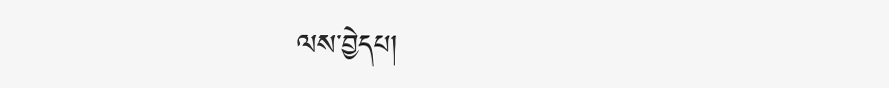ལས་བྱེདཔ།